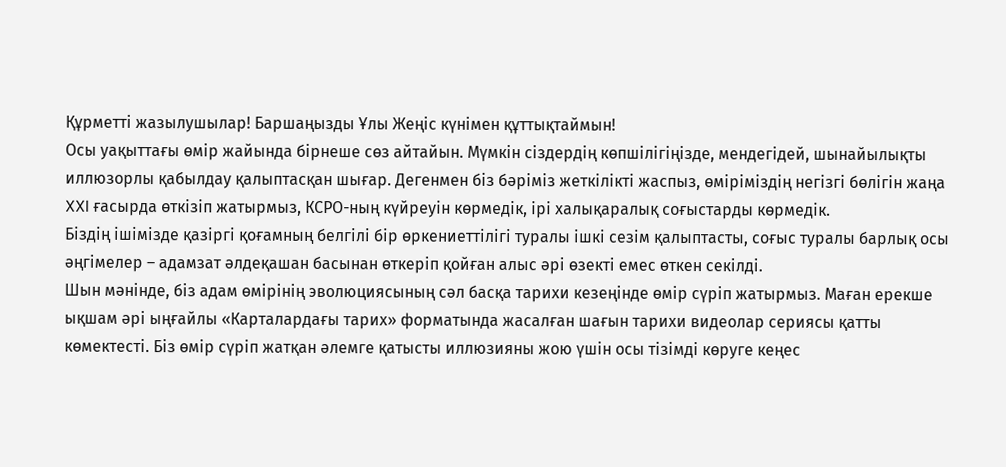Құрметті жазылушылар! Баршаңызды Ұлы Жеңіс күнімен құттықтаймын!
Осы уақыттағы өмір жайында бірнеше сөз айтайын. Мүмкін сіздердің көпшілігіңізде, мендегідей, шынайылықты иллюзорлы қабылдау қалыптасқан шығар. Дегенмен біз бәріміз жеткілікті жаспыз, өміріміздің негізгі бөлігін жаңа XXI ғасырда өткізіп жатырмыз, КСРО-ның күйреуін көрмедік, ірі халықаралық соғыстарды көрмедік.
Біздің ішімізде қазіргі қоғамның белгілі бір өркениеттілігі туралы ішкі сезім қалыптасты, соғыс туралы барлық осы әңгімелер – адамзат әлдеқашан басынан өткеріп қойған алыс әрі өзекті емес өткен секілді.
Шын мәнінде, біз адам өмірінің эволюциясының сәл басқа тарихи кезеңінде өмір сүріп жатырмыз. Маған ерекше ықшам әрі ыңғайлы «Карталардағы тарих» форматында жасалған шағын тарихи видеолар сериясы қатты көмектесті. Біз өмір сүріп жатқан әлемге қатысты иллюзияны жою үшін осы тізімді көруге кеңес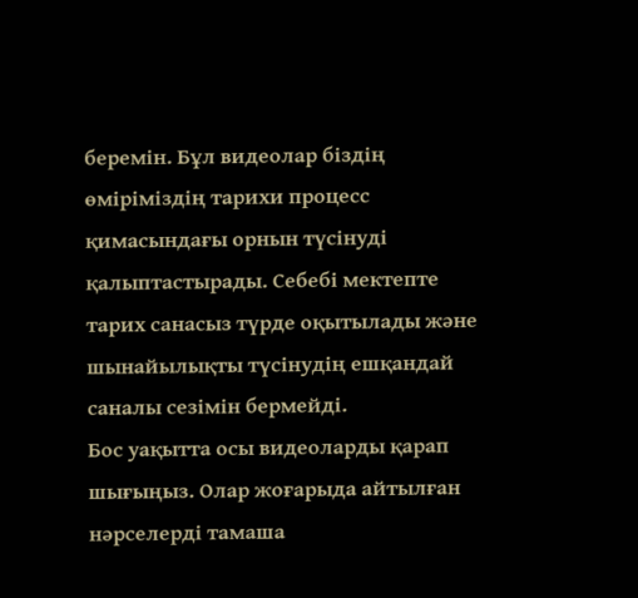беремін. Бұл видеолар біздің өміріміздің тарихи процесс қимасындағы орнын түсінуді қалыптастырады. Себебі мектепте тарих санасыз түрде оқытылады және шынайылықты түсінудің ешқандай саналы сезімін бермейді.
Бос уақытта осы видеоларды қарап шығыңыз. Олар жоғарыда айтылған нәрселерді тамаша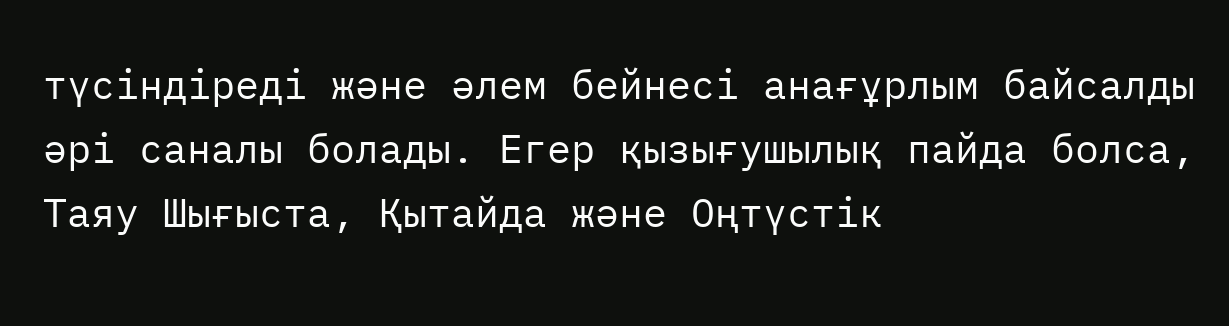түсіндіреді және әлем бейнесі анағұрлым байсалды әрі саналы болады. Егер қызығушылық пайда болса, Таяу Шығыста, Қытайда және Оңтүстік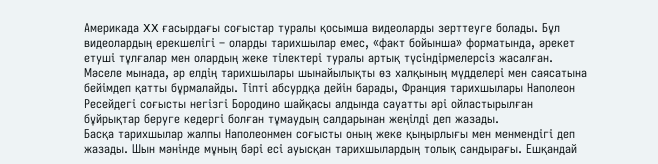Америкада XX ғасырдағы соғыстар туралы қосымша видеоларды зерттеуге болады. Бұл видеолардың ерекшелігі – оларды тарихшылар емес, «факт бойынша» форматында, әрекет етуші тұлғалар мен олардың жеке тілектері туралы артық түсіндірмелерсіз жасалған. Мәселе мынада, әр елдің тарихшылары шынайылықты өз халқының мүдделері мен саясатына бейімдеп қатты бұрмалайды. Тіпті абсурдқа дейін барады, Франция тарихшылары Наполеон Ресейдегі соғысты негізгі Бородино шайқасы алдында сауатты әрі ойластырылған бұйрықтар беруге кедергі болған тұмаудың салдарынан жеңілді деп жазады.
Басқа тарихшылар жалпы Наполеонмен соғысты оның жеке қыңырлығы мен менмендігі деп жазады. Шын мәнінде мұның бәрі есі ауысқан тарихшылардың толық сандырағы. Ешқандай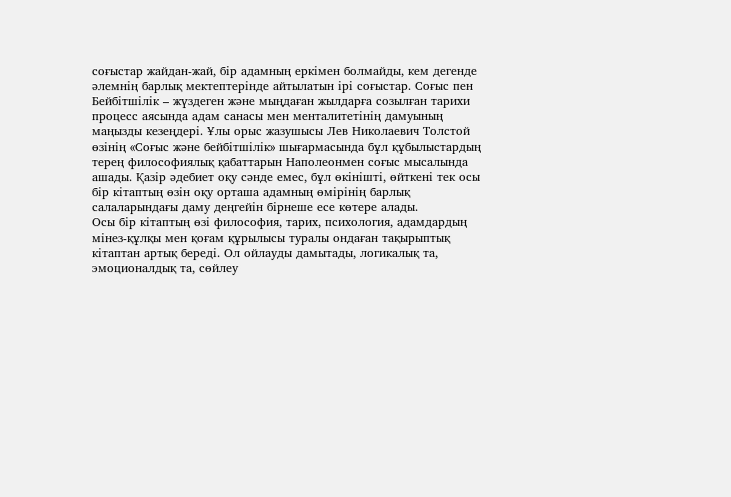соғыстар жайдан-жай, бір адамның еркімен болмайды, кем дегенде әлемнің барлық мектептерінде айтылатын ірі соғыстар. Соғыс пен Бейбітшілік – жүздеген және мыңдаған жылдарға созылған тарихи процесс аясында адам санасы мен менталитетінің дамуының маңызды кезеңдері. Ұлы орыс жазушысы Лев Николаевич Толстой өзінің «Соғыс және бейбітшілік» шығармасында бұл құбылыстардың терең философиялық қабаттарын Наполеонмен соғыс мысалында ашады. Қазір әдебиет оқу сәнде емес, бұл өкінішті, өйткені тек осы бір кітаптың өзін оқу орташа адамның өмірінің барлық салаларындағы даму деңгейін бірнеше есе көтере алады.
Осы бір кітаптың өзі философия, тарих, психология, адамдардың мінез-құлқы мен қоғам құрылысы туралы ондаған тақырыптық кітаптан артық береді. Ол ойлауды дамытады, логикалық та, эмоционалдық та, сөйлеу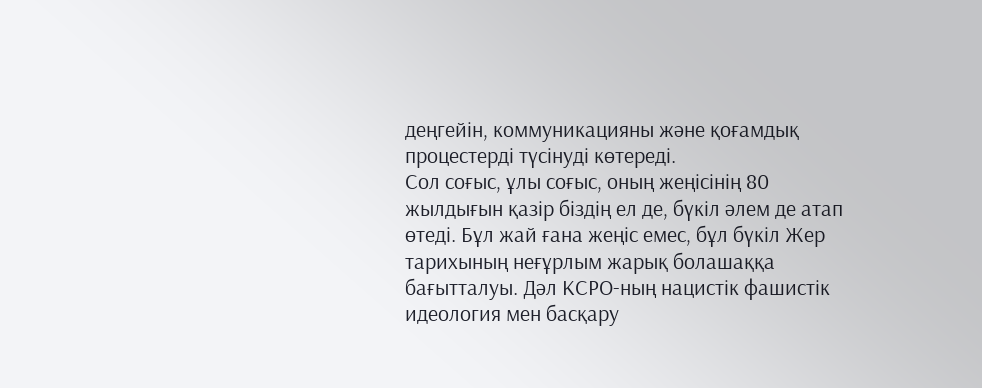деңгейін, коммуникацияны және қоғамдық процестерді түсінуді көтереді.
Сол соғыс, ұлы соғыс, оның жеңісінің 80 жылдығын қазір біздің ел де, бүкіл әлем де атап өтеді. Бұл жай ғана жеңіс емес, бұл бүкіл Жер тарихының неғұрлым жарық болашаққа бағытталуы. Дәл КСРО-ның нацистік фашистік идеология мен басқару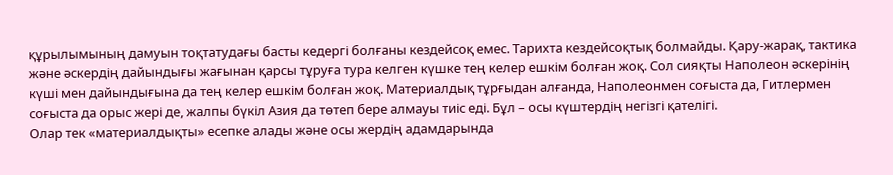құрылымының дамуын тоқтатудағы басты кедергі болғаны кездейсоқ емес. Тарихта кездейсоқтық болмайды. Қару-жарақ, тактика және әскердің дайындығы жағынан қарсы тұруға тура келген күшке тең келер ешкім болған жоқ. Сол сияқты Наполеон әскерінің күші мен дайындығына да тең келер ешкім болған жоқ. Материалдық тұрғыдан алғанда, Наполеонмен соғыста да, Гитлермен соғыста да орыс жері де, жалпы бүкіл Азия да төтеп бере алмауы тиіс еді. Бұл – осы күштердің негізгі қателігі.
Олар тек «материалдықты» есепке алады және осы жердің адамдарында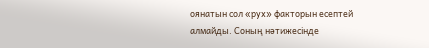оянатын сол «рух» факторын есептей алмайды. Соның нәтижесінде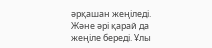әрқашан жеңіледі. Және әрі қарай да жеңіле береді. Ұлы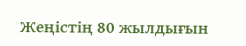Жеңістің 80 жылдығын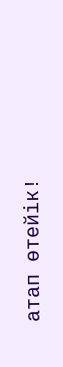атап өтейік!